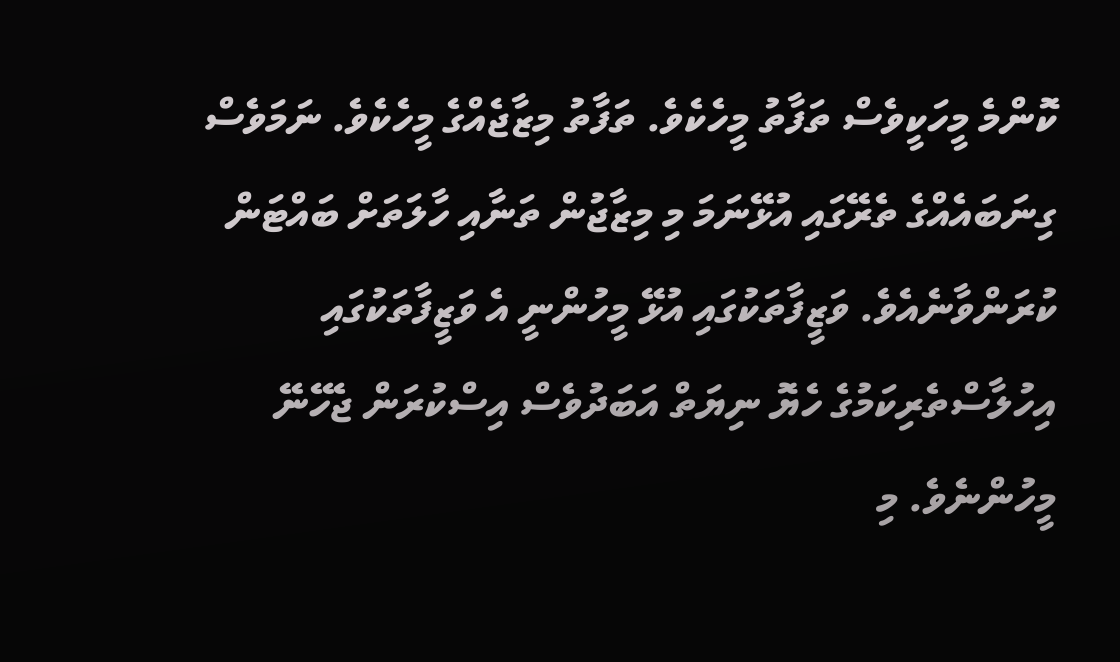ކޮންމެ މީހަކީވެސް ތަފާތު މީހެކެވެ. ތަފާތު މިޒާޖެއްގެ މީހެކެވެ. ނަމަވެސް ގިނަބައެއްގެ ތެރޭގައި އުޅޭނަމަ މި މިޒާޖުން ތަނާއި ހާލަތަށް ބައްޓަން ކުރަންވާނެއެވެ. ވަޒީފާތަކުގައި އުޅޭ މީހުންނީ އެ ވަޒީފާތަކުގައި އިހުލާސްތެރިކަމުގެ ހެޔޮ ނިޔަތް އަބަދުވެސް އިސްކުރަން ޖެހޭނޭ މީހުންނެވެ. މި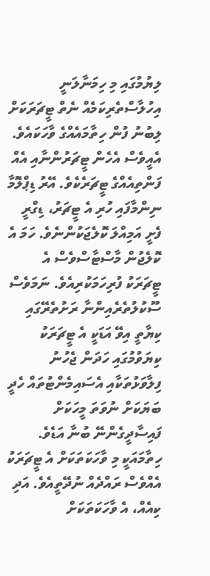ލިޔުމުގައި މި ހިމަނާލަނީ އިހުލާސްތެރިކަމެއް ނެތް ޓީޗަރަކަށް ލިބުނު ފުން ހިތާމައެއްގެ ވާހަކައެވެ.
އެއީވެސް އެހެން ޓީޗަރުންނާއި އެއް ފަންތިއެއްގެ ޓީޗަރެކެވެ. އޭރު ޑިޕްލޮމާ ނިންމާފައި ހުރި އެ ޓީޗަރު، ޑިގްރީ ފެށީ އަމިއްލަ ކޮލެޖަކުންނެވެ. ހަމަ އެ ކޮލެޖުން މާސްޓާސްވެސް އެ ޓީޗަރަކު ފުރިހަމަކުރިއެވެ. ނަމަވެސް ސޫކުލުތެރެއިންނާ ރަށުތެރޭގައި ކިޔާތީ އިވޭ އަޑަކީ އެ ޓީޗަރަކު ކިޔަވުމުގައި ހަދަން ޖެހުނު ފިލާވަޅުތަކާއި އެސައިމެންޓުތައް ހެދީ ބަޔަކަށް ނުވަތަ މީހަކަށް ފައިސާދީގެންނޭ ބުނާ އަޑެވެ. ހިތާމައަކީ މި ވާހަކަތަކަށް އެ ޓީޗަރަކު އެއްވެސް ރައްދެއް ނުދޭތީއެވެ. އަދި ކިއެއް، އެ ވާހަކަތަކަށް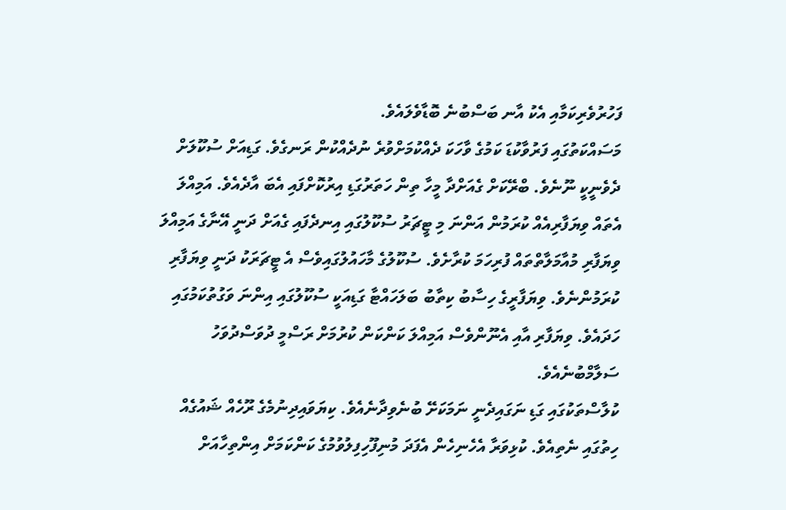ފަހުރުވެރިކަމާއި އެކު އާނ ބަސްބުނެ ބޮޑާވެލައެވެ.
މަސައްކަތުގައި ފަރުވާކުޑަ ކަމުގެ ވާހަކަ ދެއްކުމަށްވުރެ ނުދެއްކުން ރަނގެވެ. ގަޑިއަށް ސުކޫލަށް ދެވެނީކީ ނޫނެވެ. ބްރޭކަށް ގެއަށްދާ މީހާ ތިން ހަތަރުގަޑި އިރުކޮށްފައި އެބަ އާދެއެވެ. އަމިއްލަ އެތައް ވިޔަފާރިއެއް ކުރަމުން އަންނަ މި ޓީޗަރު ސުކޫލުގައި އިނދެފައި ގެއަށް ދަނީ އޭނާގެ އަމިއްލަ ވިޔަފާރި މުއާމަލާތްތައް ފުރިހަމަ ކުރާށެވެ. ސުކޫލުގެ މާހައުލުގައިވެސް އެ ޓީޗަރަކު ދަނީ ވިޔަފާރި ކުރަމުންނެވެ. ވިޔަފާރީގެ ހިސާބު ކިތާބު ބަލަހައްޓާ ގަޑިއަކީ ސުކޫލުގައި އިންނަ ވަގުތުކަމުގައި ހަދައެވެ. ވިޔަފާރި އާއި އެނޫންވެސް އަމިއްލަ ކަންކަން ކުރުމަށް ރަސްމީ ދުވަސްދުވަހު ސަލާމްބުނެއެވެ.
ކުލާސްތަކުގައި ގަޑި ނަގައިދެނީ ނަމަކަށޭ ބުނެވިދާނެއެވެ. ކިޔަވައިދިނުމެގެ ރޫހެއް ޝައުގެއް ހިތުގައި ނެތިއެވެ. ކުޅިވަރާ އެހެނިހެން އެފަދަ މުނިފޫހިފިލުވުމުގެ ކަންކަމަށް އިންތިހާއަށް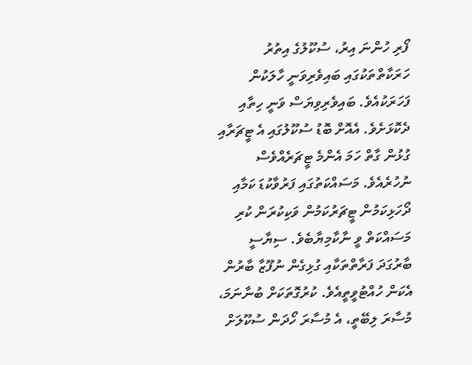ފޯރި ހުންނަ އިރު، ސުކޫލުގެ އިތުރު ހަރަކާތްތަކުގައި ބައިވެރިވަނީ ހާލަކުން ފަހަރަކުއެވެ. ބައިވެރިވިޔަސް ވަނީ ހިތާއި ދެކޮޅަށެވެ. އެއޮށް ބޮޑު ސުކޫލުގައި އެ ޓީޗަރާއި ގުޅުން ގާތް ހަމަ އެންމެ ޓީޗަރެއްވެސް ނުހުރެއެވެ. މަސައްކަތުގައި ފަރުވާކުޑަ ކަމާއި ދޯހަޅިކަމުން ޓީޗަރުކަމުން ވަކިކުރަން ކުރި މަސައްކަތް ވީ ނާކާމިޔާބެވެ. ސިޔާސީ ބާރުގަދަ ފަރާތްތަކާއި ގުޅިގެން ނުފޫޒާ ބާރުން އެކަން ހުއްޓުވީތީއެވެ. ކުރުގޮތަކަށް ބުނާނަމަ، މުސާރަ ލިބޭތީ، އެ މުސާރަ ހޯދަން ސުކޫލަށް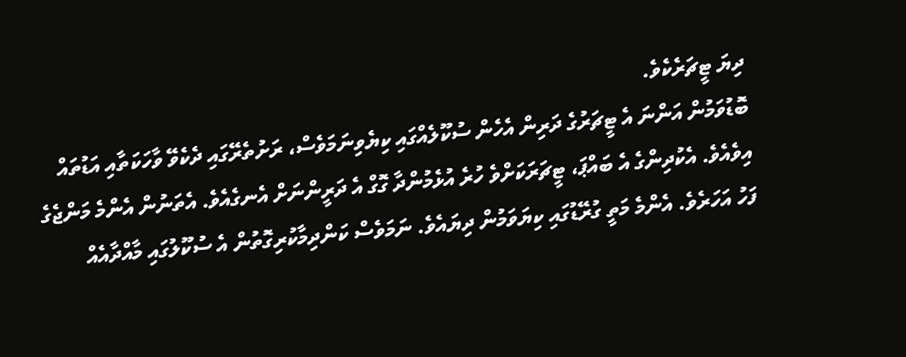ދިޔަ ޓީޗަރެކެވެ.
ބޮޑުވަމުން އަންނަ އެ ޓީޗަރުގެ ދަރިން އެހެން ސުކޫލެއްގައި ކިޔެވިނަމަވެސް، ރަށުތެރޭގައި ދެކެވޭ ވާހަކަތާއި އަޑުތައް އިވެއެވެ. އެކުދިންގެ އެ ބައްޕަ، ޓީޗަރަކަށްވެ ހުރެ އުޅެމުންދާ ގޮގް އެ ދަރީންނަށް އެނގެއެވެ. އެތަނުން އެންމެ މަންޖެގެ ފަހު އަހަރެވެ. އެންމެ މަތީ ގުރޭޑުގައި ކިޔަވަމުން ދިޔައެވެ. ނަމަވެސް ކަންދިމާކުރިގޮތުން އެ ސުކޫލުގައި މާއްދާއެއް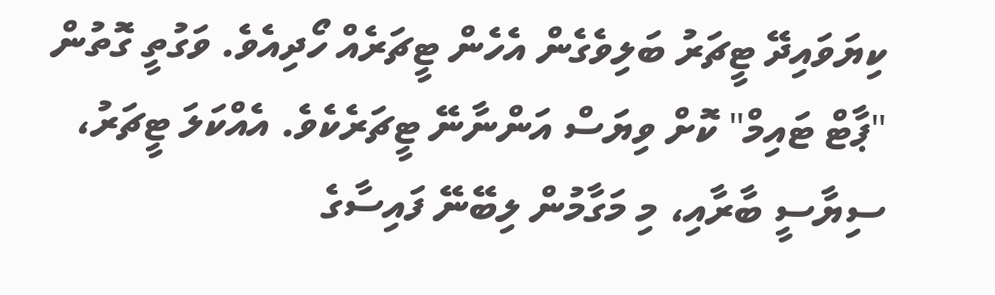ކިޔަވައިދޭ ޓީޗަރު ބަލިވެގެން އެހެން ޓީޗަރެއް ހޯދިއެވެ. ވަގުތީ ގޮތުން "ޕާޓް ޓައިމް" ކޮށް ވިޔަސް އަންނާނޭ ޓީޗަރެކެވެ. އެއްކަލަ ޓީޗަރު، ސިޔާސީ ބާރާއި، މި މަގާމުން ލިބޭނޭ ފައިސާގެ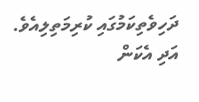ދަހިވެތިކަމުގައި ކުރިމަތިލިއެވެ. އަދި އެކަން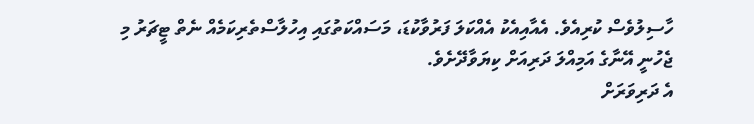ހާސިލުވެސް ކުރިއެވެ. އެއާއިއެކު އެއްކަލަ ފަރުވާކުޑަ، މަސައްކަތުގައި އިހުލާސްތެރިކަމެއް ނެތް ޓީޗަރު މި ޖެހުނީ އޭނާގެ އަމިއްލަ ދަރިއަށް ކިޔަވާދޭށެވެ.
އެ ދަރިވަރަށް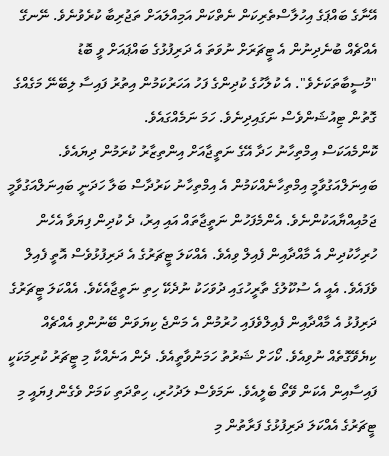އޭނާގެ ބައްޕަގެ އިހުލާސްތެރިކަން ނެތްކަން އަމިއްލައަށް ތަޖުރިބާ ކުރެވުނެވެ. ނޭނގޭ އެއްޗެއް ބުނެދިނުން އެ ޓީޗަރަށް ނުވަތަ އެ ދަރިފުޅުގެ ބައްޕައަށް ވީ ބޮޑު "މުސީބާތަކަށެވެ". އެ ކުލާހުގެ ކުދިންގެ ފަހު އަހަރުކަމުން އިތުރު ފައިސާ ލިބޭނޭ މަގެއްގެ ގޮތުން ޓިއުޝަންވެސް ނަގައިދިނެވެ. ހަމަ ނަމެއްގައެވެ.
ކޮންމެއަކަސް އިމްތިހާނު ހަދާ އޭގެ ނަތީޖާއަށް އިންތިޒާރު ކުރަމުން ދިޔައެވެ. ބައިނަލްއަގުވާމީ އިމްތިހާނެއްކަމުން އެ އިމްތިހާނު ކަރުދާސް ބަލާ ހަދަނީ ބައިނަލްއަގުވާމީ ޖަމުއިއްޔާއަކުންނެވެ. އެންމެފަހުން ނަތީޖާތައް އައި އިރު، ދެ ކުދިން ފިޔަވާ އެހެން ހުރިހާކުދިން އެ މާއްދާއިން ފެއިލް ވިއެވެ. އެއްކަލަ ޓީޗަރުގެ އެ ދަރިފުޅުވެސް އޮތީ ފެއިލް ވެފައެވެ. އެއީ އެ ސުކޫލުގެ ތާރީހުގައި ދުވަހަކު ނުދެކޭ ހިތި ނަތީޖާއެކެވެ. އެއްކަލަ ޓީޗަރުގެ ދަރިފުޅު އެ މާއްދާއިން ފެއިލްވެފައި ހުރުމުން އެ މަންޖެ ކިޔަވަން ބޭނުންވި އެއްޗެއް ކިޔެވޭގޮތެއް ނުވިއެވެ. ކޯހަށް ޝަރުތު ހަމަނުވާތީއެވެ. ދެން އަނެއްކާ މި ޓީޗަރު ކުރިމަކަކީ ފައިސާއިން އެކަން ވޭތޯ ބެލީއެވެ. ނަމަވެސް ލަދުހުރި، ހިތްދަތި ކަމަށް ވެގެން ފިޔައީ މި ޓީޗަރުގެ އެއްކަލަ ދަރިފުޅުގެ ފަރާތުން މި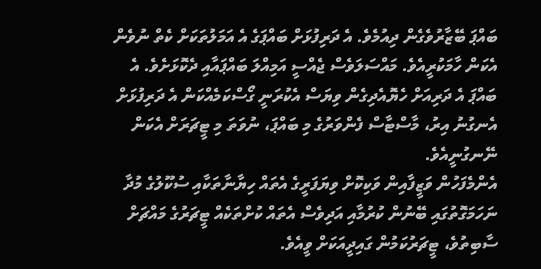ބައްޕަ ބޭޒާރުވެގެން ދިއުމެވެ. އެ ދަރިފުޅަށް ބައްޕަގެ އެ އަމަލުތަކަށް ކެތް ނުވެން އެކަން ހާމަކުރީއެވެ. މައްސަލަވެސް ޖެއްސީ އަމިއްލަ ބައްޕައާއި ދެކޮޅަށެވެ. އެ ބައްޕަ އެ ދަރިއަށް ހެޔޮއެދިގެން ވިޔަސް އެކުރަނީ ގޯސްކަމެއްކަން އެ ދަރިފުޅަށް އެނގުނު އިރު، މާސްޓާސް ފެންވަރުގެ މި ބައްޕަ، ނުވަތަ މި ޓީޗަރަށް އެކަން ނޭނގުނީއެވެ.
އެންމެފަހުން ވަޒީފާއިން ވަކިކޮށް ވިޔަފަރީގެ އެތައް ހިޔާނާތަކާއި ސުކޫލުގެ މުދާ ނަހަމަގޮތުގައި ބޭނުން ކުރުމާއި އަދިވެސް އެތައް ކުށްތަކެއް ޓީޗަރުގެ މައްޗަށް ސާބިތުވެ، ޓީޗަރުކަމުން ގައިދީއަކަށް ވީއެވެ.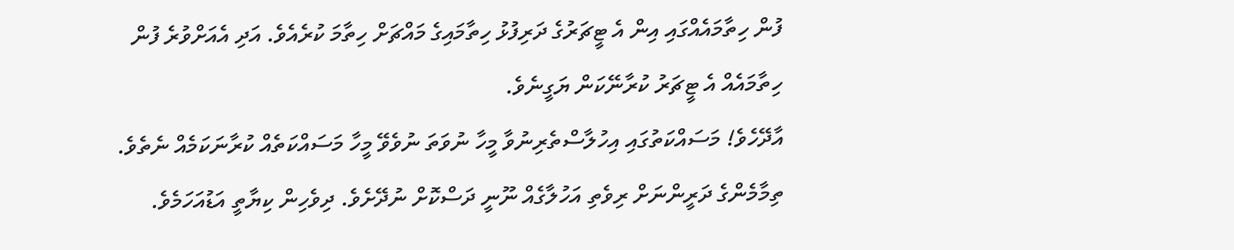ފުން ހިތާމައެއްގައި އިން އެ ޓީޗަރުގެ ދަރިފުޅު ހިތާމައިގެ މައްޗަށް ހިތާމަ ކުރެއެވެ. އަދި އެއަށްވުރެ ފުން ހިތާމައެއް އެ ޓީޗަރު ކުރާނޭކަން ޔަގީނެވެ.
އާދޭހެވެ! މަސައްކަތުގައި އިހުލާސްތެރިނުވާ މީހާ ނުވަތަ ނުވެވޭ މީހާ މަސައްކަތެއް ކުރާނަކަމެއް ނެތެވެ. ތިމާމެންގެ ދަރީންނަށް ރިވެތި އަހުލާގެއް ނޫނީ ދަސްކޮށް ނުދޭށެވެ. ދިވެހިން ކިޔާތީ އަޑުއަހަމެވެ.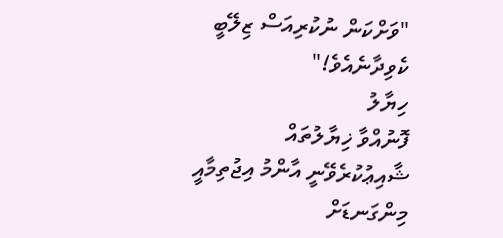"ވަށްކަން ނުކުރިއަސް ޒިލޭބީ ކެވިދާނެއެވެ!"
ހިޔާލު
ފޮނުއްވާ ޚިޔާލުތައް ޝާއިޢުކުރެވޭނީ އާންމު އިޖުތިމާއީ މިންގަނޑަށް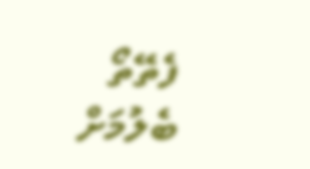ފެތޭތޯ ބެލުމަށް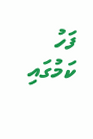ފަހު ކަމުގައި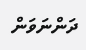ދަންނަވަން